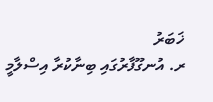ޚަބަރު
ރ. އުނގޫފާރުގައި ބިނާކުރާ އިސްލާމީ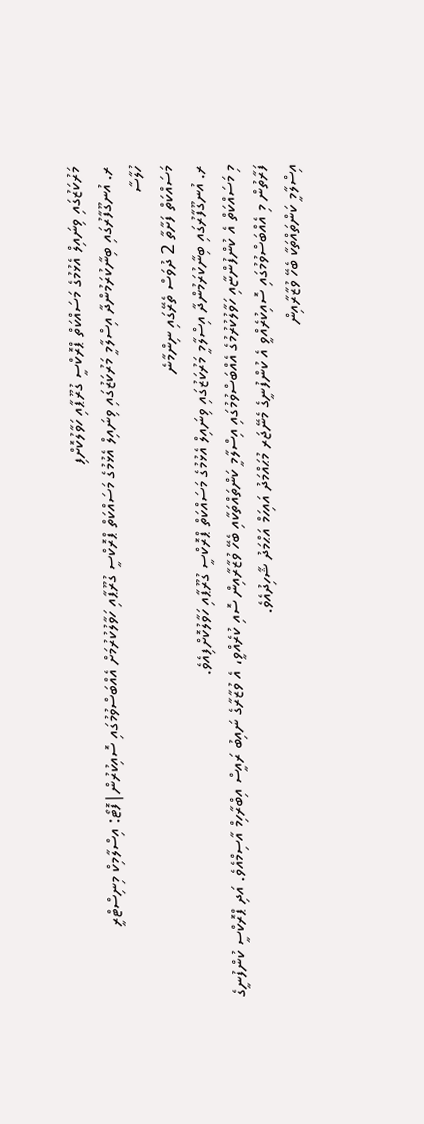މަރުކަޒުގައި ވިނައިލް އެޅުމުގެ މަސައްކަތް ޕްރޮކްސީ ގުރޫޕާއި ހަވާލުކޮށްފި
ރ. އުނގޫފާރުގައި ބިނާކުރަމުންދާ އިސްލާމީ މަރުކަޒުގައި ވިނައިލް އެޅުމުގެ މަސައްކަތް ޕްރޮކްސީ ގުރޫޕާއި ހަވާލުކުރުމަށް އެއްބަސްވުމުގައި ސޮއިކުރުން|ފޮޓޯ: އިސްލާމިކް މިނިސްޓްރީ
ހުލާސާ
މަސައްކަތް ފަށާތާ 2 ދުވަސް ތެރޭގައި ނިންމާނެ
ރ. އުނގޫފާރުގައި ބިނާކުރަމުންދާ އިސްލާމީ މަރުކަޒުގައި ވިނައިލް އެޅުމުގެ މަސައްކަތް ޕްރޮކްސީ ގުރޫޕާއި ހަވާލުކޮށްފިއެވެ.
މި މަސައްކަތް އެ ކުންފުންޏާއި ހަވާލުކުރުމުގެ އެއްބަސްވުމުގައި އިސްލާމީ ކަންތައްތަކާއި ބެހޭ ވުޒާރާއިން ސޮއި ކުރެއްވީ، އެ ވުޒާރާގެ ނައިބު ރައީސް އިބްރާހިމް އާސިމްއެވެ. އަދި ޕްރޮކްސީ ކުންފުނީގެ ފަރާތުން މި އެއްބަސްވުމުގައި ސޮއިކުރެއްވީ އެ ކުންފުނީގެ މެނޭޖަރ މުޙައްމަދު އައިހަމް އަޙްމަދު ޝާހިދުއެވެ.
އިސްލާމީ ކަންތައްތަކާ ބެހޭ ވުޒާރާއިން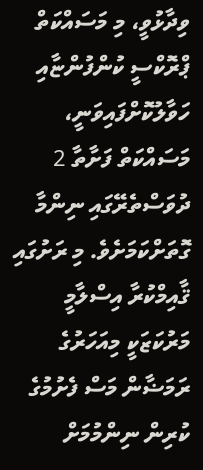ވިދާޅުވީ، މި މަސައްކަތް ޕްރޮކްސީ ކުންފުންޏާއި ހަވާލުކޮށްފައިވަނީ، މަސައްކަތް ފަށާތާ 2 ދުވަސްތެރޭގައި ނިންމާ ގޮތަށްކަމަށެވެ. މި ރަށުގައި ޤާއިމްކުރާ އިސްލާމީ މަރުކަޒަކީ މިއަހަރުގެ ރަމަޟާން މަސް ފެށުމުގެ ކުރިން ނިންމުމަށް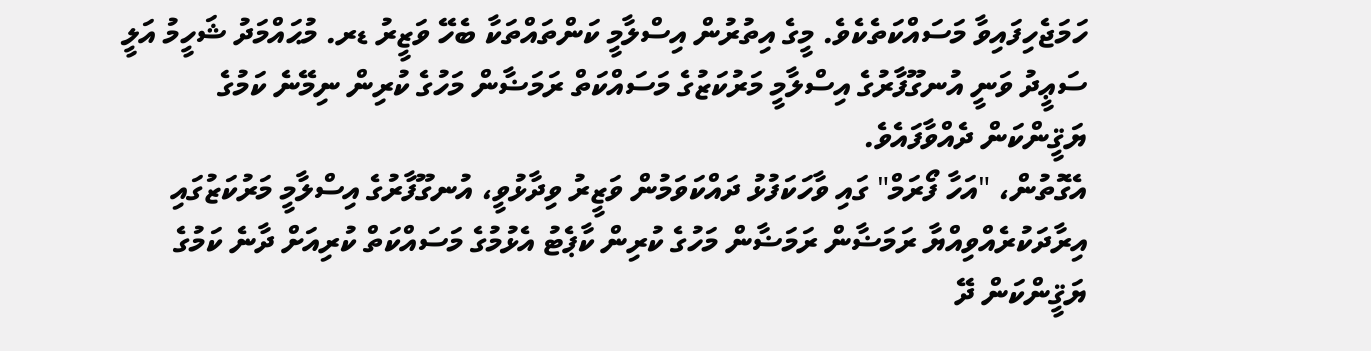ހަމަޖެހިފައިވާ މަސައްކަތެކެވެ. މީގެ އިތުރުން އިސްލާމީ ކަންތައްތަކާ ބެހޭ ވަޒީރު ޑރ. މުޙައްމަދު ޝަހީމު އަލީ ސަޢީދު ވަނީ އުނގޫފާރުގެ އިސްލާމީ މަރުކަޒުގެ މަސައްކަތް ރަމަޟާން މަހުގެ ކުރިން ނިމޭނެ ކަމުގެ ޔަޤީންކަން ދެއްވާފައެވެ.
އެގޮތުން، "އަހާ ފޯރަމް" ގައި ވާހަކަފުޅު ދައްކަވަމުން ވަޒީރު ވިދާޅުވީ، އުނގޫފާރުގެ އިސްލާމީ މަރުކަޒުގައި އިރާދަކުރެއްވިއްޔާ ރަމަޟާން ރަމަޟާން މަހުގެ ކުރިން ކާޕެޓު އެޅުމުގެ މަސައްކަތް ކުރިއަށް ދާނެ ކަމުގެ ޔަޤީންކަން ދޭ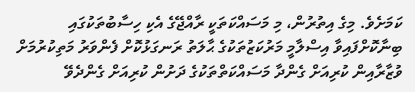ކަމަށެވެ. މިގެ އިތުރުން، މި މަސައްކަތަކީ ރާއްޖޭގެ އެކި ހިސާބުތަކުގައި ބިނާކޮށްފައިވާ އިސްލާމީ މަރުކަޒުތަކުގެ ޙާލަތު ރަނގަޅުކޮށް ފެންވަރު މަތިކުރުމަށް ވުޒާރާއިން ކުރިއަށް ގެންދާ މަސައްކަތްތަކުގެ ދަށުން ކުރިއަށް ގެންދެވޭ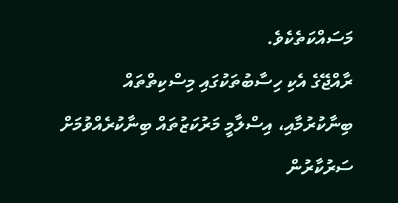މަސައްކަތެކެވެ.
ރާއްޖޭގެ އެކި ހިސާބުތަކުގައި މިސްކިތްތައް ބިނާކުރުމާއި، އިސްލާމީ މަރުކަޒުތައް ބިނާކުރެއްވުމަށް ސަރުކާރުން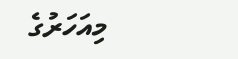މިއަހަރުގެ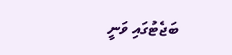ބަޖެޓުގައި ވަނީ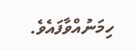ހިމަނުއްވާފައެވެ.